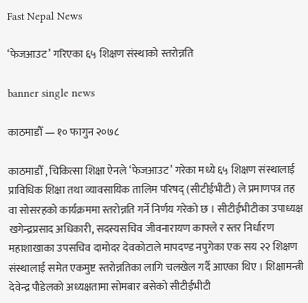Fast Nepal News

‘फेजआउट’ गरिएका ६५ शिक्षण संस्थाको स्तरोन्नति

banner single news

काठमाडौँ — १० फागुन २०७८

काठमाडौँ , चिकित्सा शिक्षा ऐनले ‘फेजआउट’ गरेका मध्ये ६५ शिक्षण संस्थालाई प्राविधिक शिक्षा तथा व्यावसायिक तालिम परिषद् (सीटीईभीटी) ले प्रमाणपत्र तह वा सोसरहको कार्यक्रममा स्तरोन्नति गर्ने निर्णय गरेको छ । सीटीईभीटीका उपाध्यक्ष खगेन्द्रप्रसाद अधिकारी, सदस्यसचिव जीवनारायण काफ्ले र स्तर निर्धारण महाशाखाका उपसचिव दामोदर देवकोटाले मापदण्ड नपुगेका एक सय २२ शिक्षण संस्थालाई समेत एकमुष्ट स्तरोन्नतिका लागि चलखेल गर्दै आएका थिए । शिक्षामन्त्री देवेन्द्र पौडेलको अध्यक्षतामा सोमबार बसेको सीटीईभीटी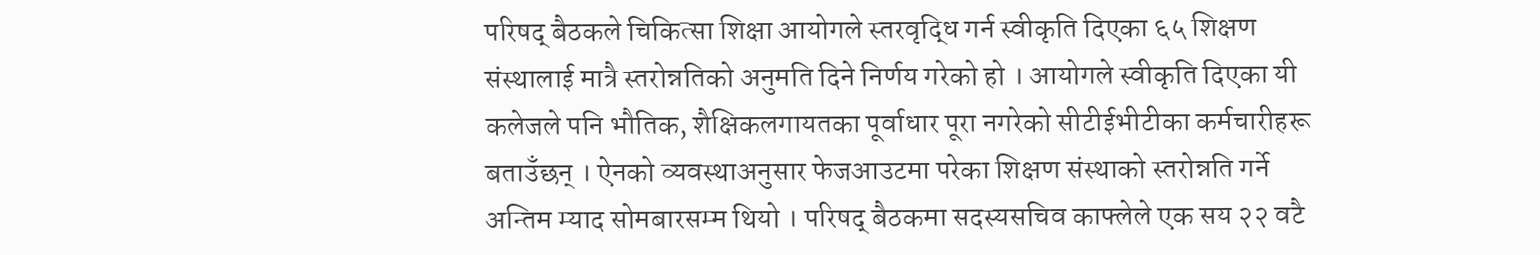परिषद् बैठकले चिकित्सा शिक्षा आयोगले स्तरवृद्धि गर्न स्वीकृति दिएका ६५ शिक्षण संस्थालाई मात्रै स्तरोन्नतिको अनुमति दिने निर्णय गरेको हो । आयोगले स्वीकृति दिएका यी कलेजले पनि भौतिक, शैक्षिकलगायतका पूर्वाधार पूरा नगरेको सीटीईभीटीका कर्मचारीहरू बताउँछन् । ऐनको व्यवस्थाअनुसार फेजआउटमा परेका शिक्षण संस्थाको स्तरोन्नति गर्ने अन्तिम म्याद सोमबारसम्म थियो । परिषद् बैठकमा सदस्यसचिव काफ्लेले एक सय २२ वटै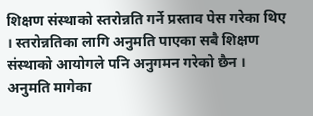शिक्षण संस्थाको स्तरोन्नति गर्ने प्रस्ताव पेस गरेका थिए । स्तरोन्नतिका लागि अनुमति पाएका सबै शिक्षण संस्थाको आयोगले पनि अनुगमन गरेको छैन । अनुमति मागेका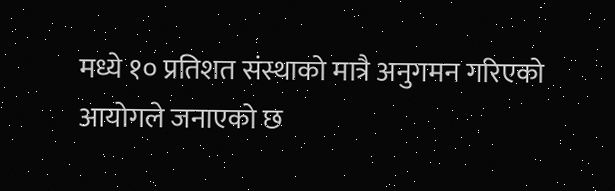मध्ये १० प्रतिशत संस्थाको मात्रै अनुगमन गरिएको आयोगले जनाएको छ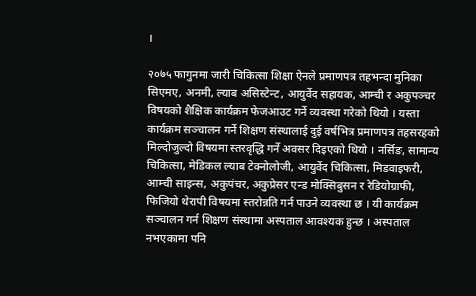।

२०७५ फागुनमा जारी चिकित्सा शिक्षा ऐनले प्रमाणपत्र तहभन्दा मुनिका सिएमए, अनमी, ल्याब असिस्टेन्ट, आयुर्वेद सहायक, आम्ची र अकुप‌‌ञ्चर विषयको शैक्षिक कार्यक्रम फेजआउट गर्ने व्यवस्था गरेको थियो । यस्ता कार्यक्रम सञ्चालन गर्ने शिक्षण संस्थालाई दुई वर्षभित्र प्रमाणपत्र तहसरहको मिल्दोजुल्दो विषयमा स्तरवृद्धि गर्ने अवसर दिइएको थियो । नर्सिङ, सामान्य चिकित्सा, मेडिकल ल्याब टेक्नोलोजी, आयुर्वेद चिकित्सा, मिडवाइफरी, आम्ची साइन्स, अकुपंचर, अकुप्रेसर एन्ड मोक्सिबुसन र रेडियोग्राफी, फिजियो थेरापी विषयमा स्तरोन्नति गर्न पाउने व्यवस्था छ । यी कार्यक्रम सञ्चालन गर्न शिक्षण संस्थामा अस्पताल आवश्यक हुन्छ । अस्पताल नभएकामा पनि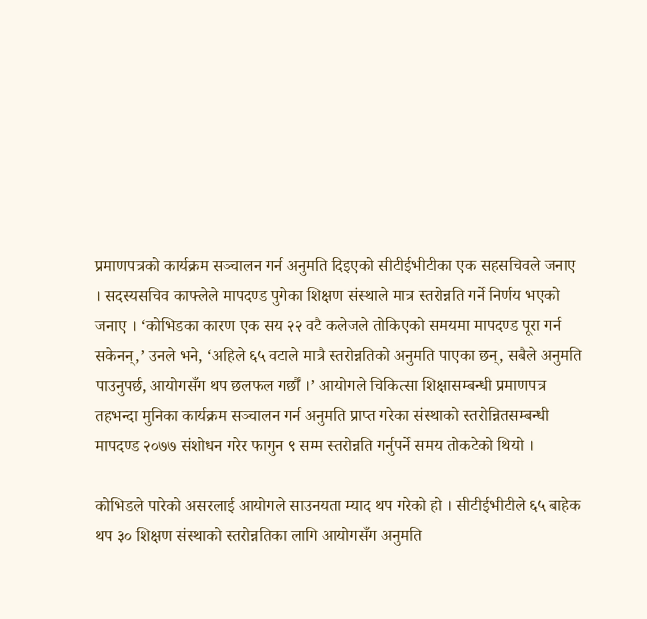प्रमाणपत्रको कार्यक्रम सञ्चालन गर्न अनुमति दिइएको सीटीईभीटीका एक सहसचिवले जनाए । सदस्यसचिव काफ्लेले मापदण्ड पुगेका शिक्षण संस्थाले मात्र स्तरोन्नति गर्ने निर्णय भएको जनाए । ‘कोभिडका कारण एक सय २२ वटै कलेजले तोकिएको समयमा मापदण्ड पूरा गर्न सकेनन्,’ उनले भने, ‘अहिले ६५ वटाले मात्रै स्तरोन्नतिको अनुमति पाएका छन्, सबैले अनुमति पाउनुपर्छ, आयोगसँग थप छलफल गर्छौं ।’ आयोगले चिकित्सा शिक्षासम्बन्धी प्रमाणपत्र तहभन्दा मुनिका कार्यक्रम सञ्चालन गर्न अनुमति प्राप्त गरेका संस्थाको स्तरोन्नितसम्बन्धी मापदण्ड २०७७ संशोधन गरेर फागुन ९ सम्म स्तरोन्नति गर्नुपर्ने समय तोकटेको थियो ।

कोभिडले पारेको असरलाई आयोगले साउनयता म्याद थप गरेको हो । सीटीईभीटीले ६५ बाहेक थप ३० शिक्षण संस्थाको स्तरोन्नतिका लागि आयोगसँग अनुमति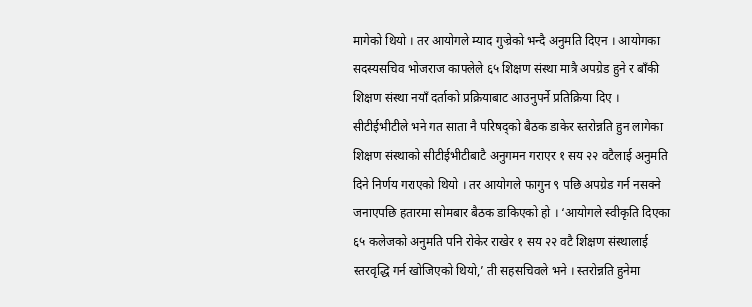मागेको थियो । तर आयोगले म्याद गुज्रेको भन्दै अनुमति दिएन । आयोगका सदस्यसचिव भोजराज काफ्लेले ६५ शिक्षण संस्था मात्रै अपग्रेड हुने र बाँकी शिक्षण संस्था नयाँ दर्ताको प्रक्रियाबाट आउनुपर्ने प्रतिक्रिया दिए । सीटीईभीटीले भने गत साता नै परिषद्को बैठक डाकेर स्तरोन्नति हुन लागेका शिक्षण संस्थाको सीटीईभीटीबाटै अनुगमन गराएर १ सय २२ वटैलाई अनुमति दिने निर्णय गराएको थियो । तर आयोगले फागुन ९ पछि अपग्रेड गर्न नसक्ने जनाएपछि हतारमा सोमबार बैठक डाकिएको हो । ‘आयोगले स्वीकृति दिएका ६५ कलेजको अनुमति पनि रोकेर राखेर १ सय २२ वटै शिक्षण संस्थालाई स्तरवृद्धि गर्न खोजिएको थियो,’ ती सहसचिवले भने । स्तरोन्नति हुनेमा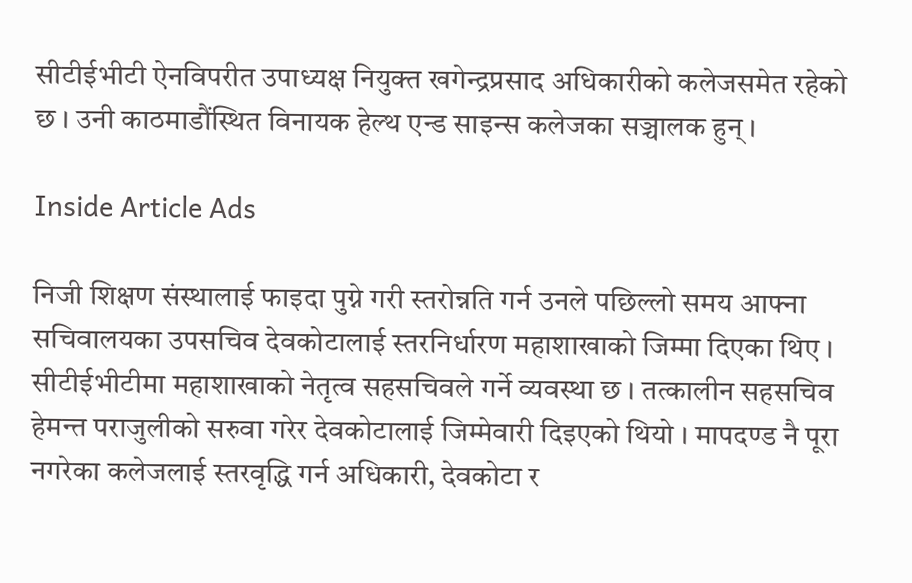सीटीईभीटी ऐनविपरीत उपाध्यक्ष नियुक्त खगेन्द्रप्रसाद अधिकारीको कलेजसमेत रहेको छ । उनी काठमाडौंस्थित विनायक हेल्थ एन्ड साइन्स कलेजका सञ्चालक हुन् ।

Inside Article Ads

निजी शिक्षण संस्थालाई फाइदा पुग्ने गरी स्तरोन्नति गर्न उनले पछिल्लो समय आफ्ना सचिवालयका उपसचिव देवकोटालाई स्तरनिर्धारण महाशाखाको जिम्मा दिएका थिए । सीटीईभीटीमा महाशाखाको नेतृत्व सहसचिवले गर्ने व्यवस्था छ । तत्कालीन सहसचिव हेमन्त पराजुलीको सरुवा गरेर देवकोटालाई जिम्मेवारी दिइएको थियो । मापदण्ड नै पूरा नगरेका कलेजलाई स्तरवृद्धि गर्न अधिकारी, देवकोटा र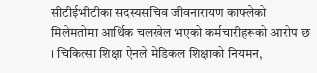सीटीईभीटीका सदस्यसचिव जीवनारायण काफ्लेको मिलेमतोमा आर्थिक चलखेल भएको कर्मचारीहरूको आरोप छ । चिकित्सा शिक्षा ऐनले मेडिकल शिक्षाको नियमन,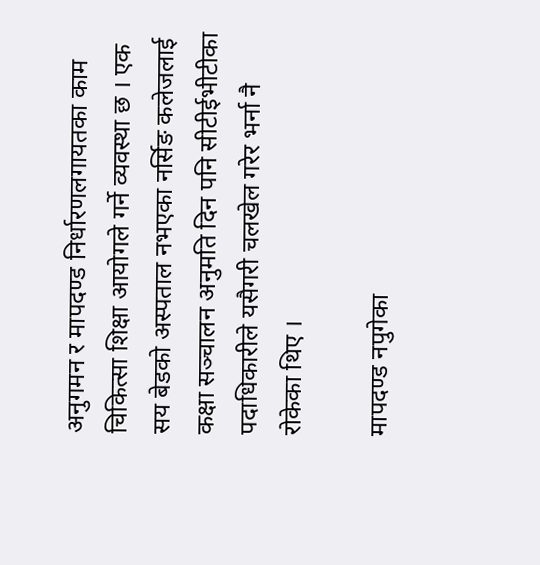अनुगमन र मापदण्ड निर्धारणलगायतका काम चिकित्सा शिक्षा आयोगले गर्ने व्यवस्था छ । एक सय बेडको अस्पताल नभएका नर्सिङ कलेजलाई कक्षा सञ्चालन अनुमति दिन पनि सीटीईभीटीका पदाधिकारीले यसैगरी चलखेल गरेर भर्ना नै रोकेका थिए ।

मापदण्ड नपुगेका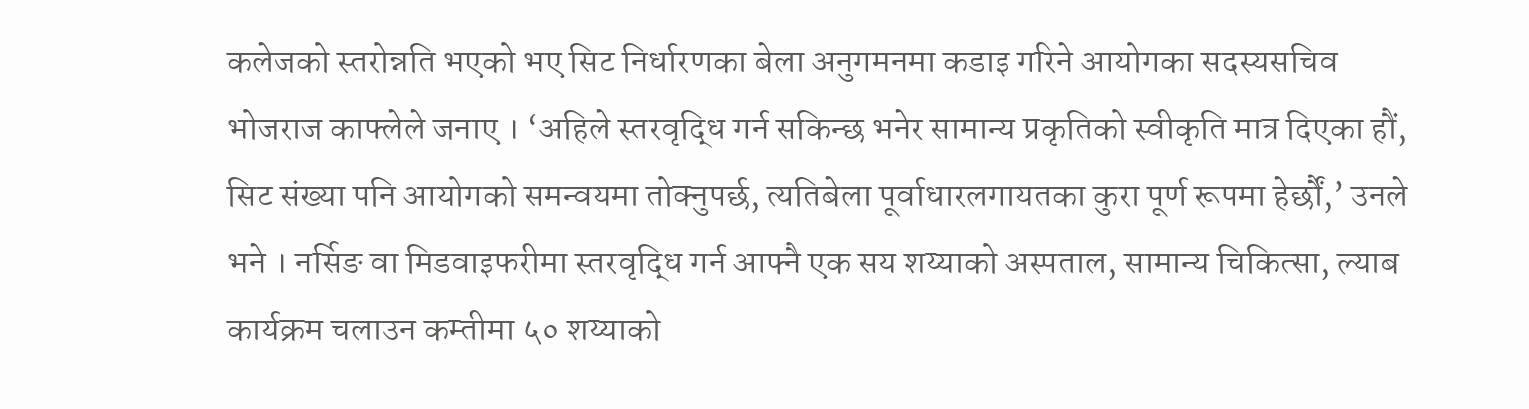कलेजको स्तरोन्नति भएको भए सिट निर्धारणका बेला अनुगमनमा कडाइ गरिने आयोगका सदस्यसचिव भोजराज काफ्लेले जनाए । ‘अहिले स्तरवृद्धि गर्न सकिन्छ भनेर सामान्य प्रकृतिको स्वीकृति मात्र दिएका हौं, सिट संख्या पनि आयोगको समन्वयमा तोक्नुपर्छ, त्यतिबेला पूर्वाधारलगायतका कुरा पूर्ण रूपमा हेर्छौं,’ उनले भने । नर्सिङ वा मिडवाइफरीमा स्तरवृद्धि गर्न आफ्नै एक सय शय्याको अस्पताल, सामान्य चिकित्सा, ल्याब कार्यक्रम चलाउन कम्तीमा ५० शय्याको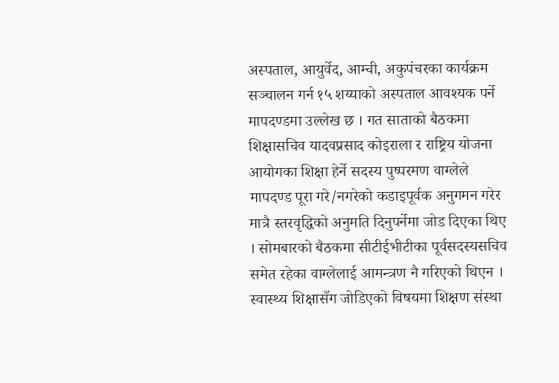अस्पताल, आयुर्वेद, आम्ची, अकुपंचरका कार्यक्रम सञ्चालन गर्न १५ शय्याको अस्पताल आवश्यक पर्ने मापदण्डमा उल्लेख छ । गत साताको बैठकमा शिक्षासचिव यादवप्रसाद कोइराला र राष्ट्रिय योजना आयोगका शिक्षा हेर्ने सदस्य पुष्परमण वाग्लेले मापदण्ड पूरा गरे/नगरेको कडाइपूर्वक अनुगमन गरेर मात्रै स्तरवृद्धिको अनुमति दिनुपर्नेमा जोड दिएका थिए । सोमबारको बैठकमा सीटीईभीटीका पूर्वसदस्यसचिव समेत रहेका वाग्लेलाई आमन्त्रण नै गरिएको थिएन । स्वास्थ्य शिक्षासँग जोडिएको विषयमा शिक्षण संस्था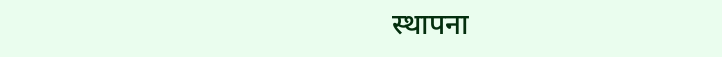स्थापना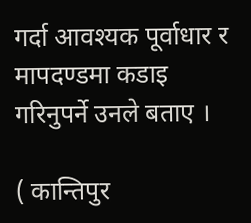गर्दा आवश्यक पूर्वाधार र मापदण्डमा कडाइ गरिनुपर्ने उनले बताए ।

( कान्तिपुर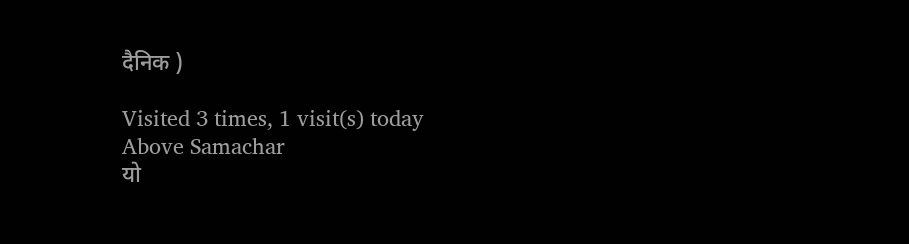दैनिक )

Visited 3 times, 1 visit(s) today
Above Samachar
यो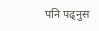पनि पढ्नुस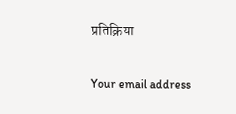प्रतिक्रिया

Your email address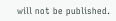will not be published.